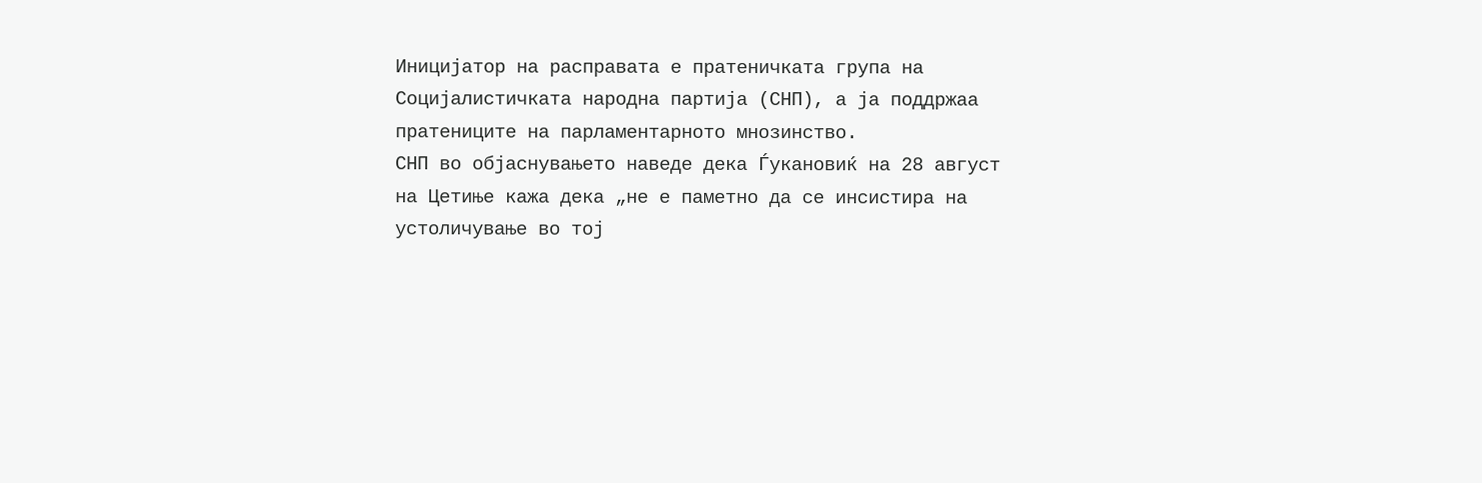Иницијатор на расправата е пратеничката група на Социјалистичката народна партија (СНП), а ја поддржаа пратениците на парламентарното мнозинство.
СНП во објаснувањето наведе дека Ѓукановиќ на 28 август на Цетиње кажа дека „не е паметно да се инсистира на устоличување во тој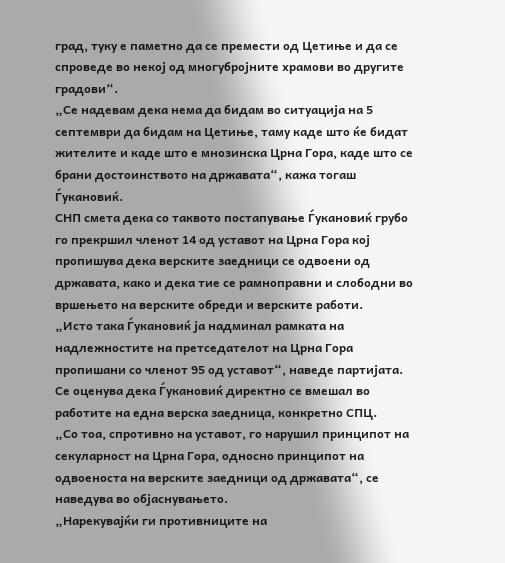град, туку е паметно да се премести од Цетиње и да се спроведе во некој од многубројните храмови во другите градови“.
„Се надевам дека нема да бидам во ситуација на 5 септември да бидам на Цетиње, таму каде што ќе бидат жителите и каде што е мнозинска Црна Гора, каде што се брани достоинството на државата“, кажа тогаш Ѓукановиќ.
СНП смета дека со таквото постапување Ѓукановиќ грубо го прекршил членот 14 од уставот на Црна Гора кој пропишува дека верските заедници се одвоени од државата, како и дека тие се рамноправни и слободни во вршењето на верските обреди и верските работи.
„Исто така Ѓукановиќ ја надминал рамката на надлежностите на претседателот на Црна Гора пропишани со членот 95 од уставот“, наведе партијата. Се оценува дека Ѓукановиќ директно се вмешал во работите на една верска заедница, конкретно СПЦ.
„Со тоа, спротивно на уставот, го нарушил принципот на секуларност на Црна Гора, односно принципот на одвоеноста на верските заедници од државата“, се наведува во објаснувањето.
„Нарекувајќи ги противниците на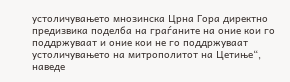устоличувањето мнозинска Црна Гора директно предизвика поделба на граѓаните на оние кои го поддржуваат и оние кои не го поддржуваат устоличувањето на митрополитот на Цетиње“, наведе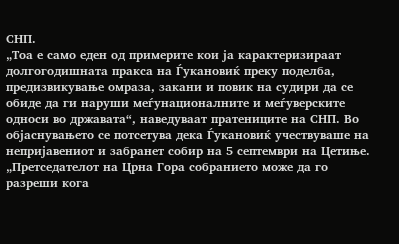СНП.
„Тоа е само еден од примерите кои ја карактеризираат долгогодишната пракса на Ѓукановиќ преку поделба, предизвикување омраза, закани и повик на судири да се обиде да ги наруши меѓунационалните и меѓуверските односи во државата“, наведуваат пратениците на СНП. Во објаснувањето се потсетува дека Ѓукановиќ учествуваше на непријавениот и забранет собир на 5 септември на Цетиње.
„Претседателот на Црна Гора собранието може да го разреши кога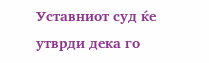Уставниот суд ќе утврди дека го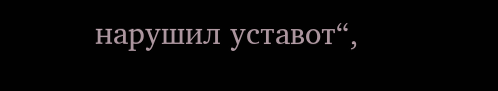нарушил уставот“,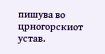пишува во црногорскиот устав.